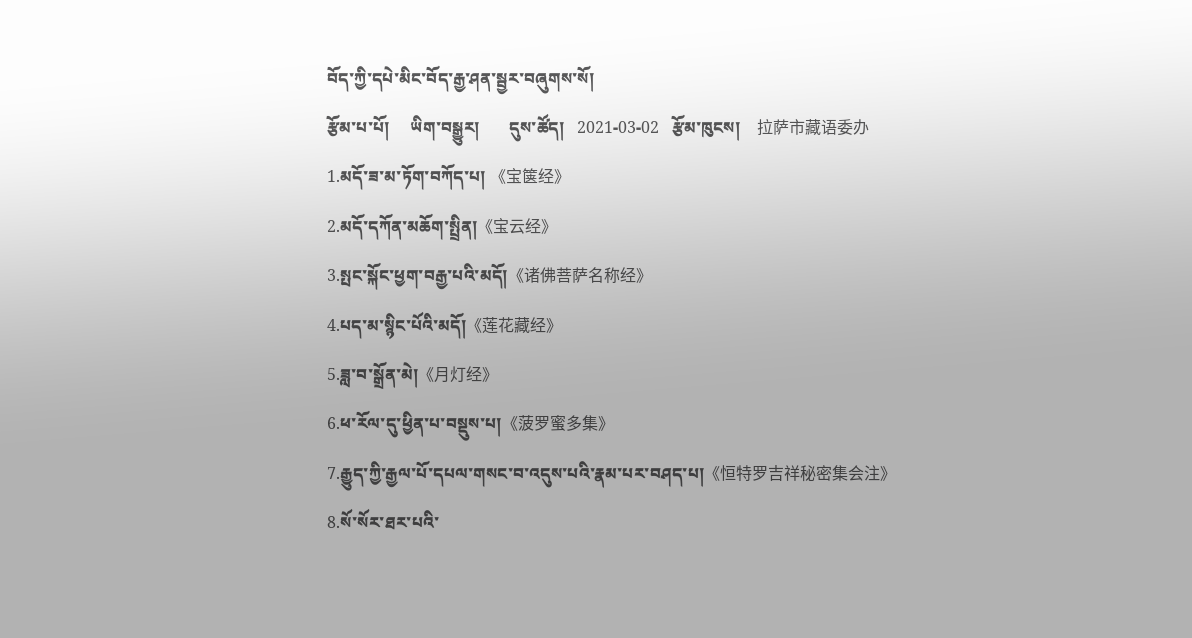བོད་ཀྱི་དཔེ་མིང་བོད་རྒྱ་ཤན་སྦྱར་བཞུགས་སོ།
རྩོམ་པ་པོ།     ཡིག་བསྒྱུར།       དུས་ཚོད།   2021-03-02   རྩོམ་ཁུངས།    拉萨市藏语委办
1.མདོ་ཟ་མ་ཏོག་བཀོད་པ། 《宝箧经》
2.མདོ་དཀོན་མཆོག་སྤྲིན།《宝云经》
3.སྤང་སྐོང་ཕྱག་བརྒྱ་པའི་མདོ།《诸佛菩萨名称经》
4.པད་མ་སྙིང་པོའི་མདོ།《莲花藏经》
5.ཟླ་བ་སྒྲོན་མེ།《月灯经》
6.ཕ་རོལ་དུ་ཕྱིན་པ་བསྡུས་པ།《菠罗蜜多集》
7.རྒྱུད་ཀྱི་རྒྱལ་པོ་དཔལ་གསང་བ་འདུས་པའི་རྣམ་པར་བཤད་པ།《恒特罗吉祥秘密集会注》
8.སོ་སོར་ཐར་པའི་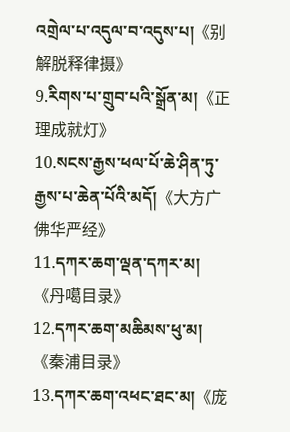འགྲེལ་པ་འདུལ་བ་འདུས་པ།《别解脱释律摄》
9.རིགས་པ་གྲུབ་པའི་སྒྲོན་མ།《正理成就灯》
10.སངས་རྒྱས་ཕལ་པོ་ཆེ་ཤིན་ཏུ་རྒྱས་པ་ཆེན་པོའི་མདོ།《大方广佛华严经》
11.དཀར་ཆག་ལྡན་དཀར་མ།《丹噶目录》
12.དཀར་ཆག་མཆིམས་ཕུ་མ།《秦浦目录》
13.དཀར་ཆག་འཕང་ཐང་མ།《庞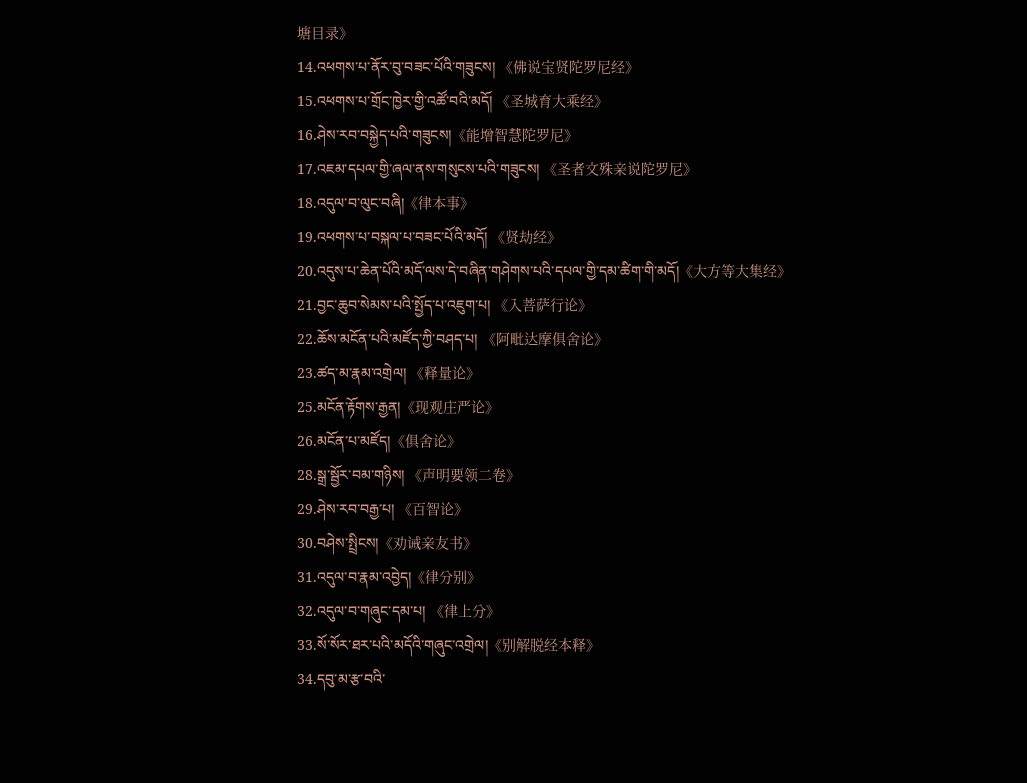塘目录》
14.འཕགས་པ་ནོར་བུ་བཟང་པོའི་གཟུངས། 《佛说宝贤陀罗尼经》
15.འཕགས་པ་གྲོང་ཁྱེར་གྱི་འཚོ་བའི་མདོ། 《圣城育大乘经》
16.ཤེས་རབ་བསྐྱེད་པའི་གཟུངས།《能增智慧陀罗尼》
17.འཇམ་དཔལ་གྱི་ཞལ་ནས་གསུངས་པའི་གཟུངས། 《圣者文殊亲说陀罗尼》
18.འདུལ་བ་ལུང་བཞི།《律本事》
19.འཕགས་པ་བསྐལ་པ་བཟང་པོའི་མདོ། 《贤劫经》
20.འདུས་པ་ཆེན་པོའི་མདོ་ལས་དེ་བཞིན་གཤེགས་པའི་དཔལ་གྱི་དམ་ཚིག་གི་མདོ།《大方等大集经》
21.བྱང་ཆུབ་སེམས་པའི་སྤྱོད་པ་འཇུག་པ། 《入菩萨行论》
22.ཆོས་མངོན་པའི་མཛོད་ཀྱི་བཤད་པ། 《阿毗达摩俱舍论》
23.ཚད་མ་རྣམ་འགྲེལ། 《释量论》
25.མངོན་རྟོགས་རྒྱན།《现观庄严论》
26.མངོན་པ་མཛོད།《俱舍论》
28.སྒྲ་སྦྱོར་བམ་གཉིས། 《声明要领二卷》
29.ཤེས་རབ་བརྒྱ་པ། 《百智论》
30.བཤེས་སྤྲིངས།《劝诫亲友书》
31.འདུལ་བ་རྣམ་འབྱེད།《律分别》
32.འདུལ་བ་གཞུང་དམ་པ། 《律上分》
33.སོ་སོར་ཐར་པའི་མདོའི་གཞུང་འགྲེལ།《别解脱经本释》
34.དབུ་མ་རྩ་བའི་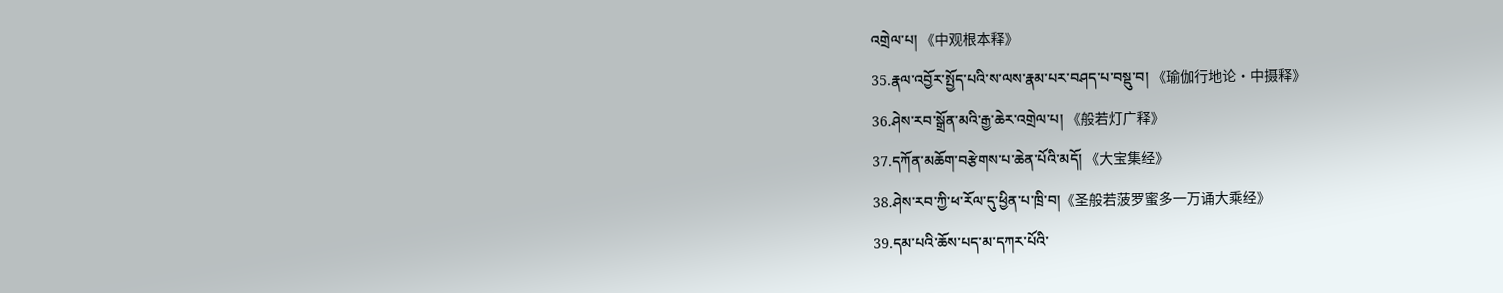འགྲེལ་པ། 《中观根本释》
35.རྣལ་འབྱོར་སྤྱོད་པའི་ས་ལས་རྣམ་པར་བཤད་པ་བསྡུ་བ། 《瑜伽行地论·中摄释》
36.ཤེས་རབ་སྒྲོན་མའི་རྒྱ་ཆེར་འགྲེལ་པ། 《般若灯广释》
37.དཀོན་མཆོག་བརྩེགས་པ་ཆེན་པོའི་མདོ། 《大宝集经》
38.ཤེས་རབ་ཀྱི་ཕ་རོལ་དུ་ཕྱིན་པ་ཁྲི་བ།《圣般若菠罗蜜多一万诵大乘经》
39.དམ་པའི་ཆོས་པད་མ་དཀར་པོའི་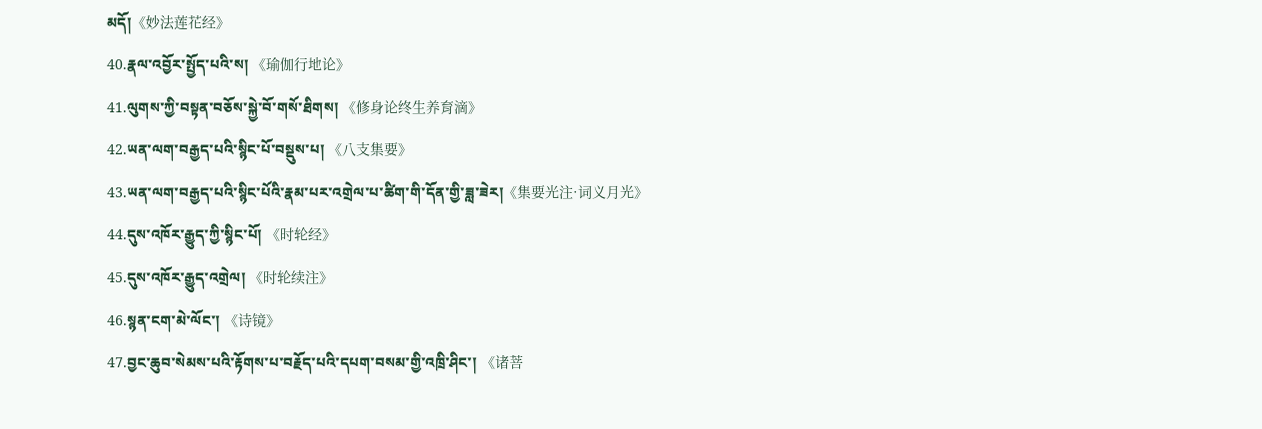མདོ།《妙法莲花经》
40.རྣལ་འབྱོར་སྤྱོད་པའི་ས། 《瑜伽行地论》
41.ལུགས་ཀྱི་བསྟན་བཅོས་སྐྱེ་བོ་གསོ་ཐིགས། 《修身论终生养育滴》
42.ཡན་ལག་བརྒྱད་པའི་སྙིང་པོ་བསྡུས་པ། 《八支集要》
43.ཡན་ལག་བརྒྱད་པའི་སྙིང་པོའི་རྣམ་པར་འགྲེལ་པ་ཚིག་གི་དོན་གྱི་ཟླ་ཟེར།《集要光注·词义月光》
44.དུས་འཁོར་རྒྱུད་ཀྱི་སྙིང་པོ། 《时轮经》
45.དུས་འཁོར་རྒྱུད་འགྲེལ། 《时轮续注》
46.སྙན་ངག་མེ་ལོང་། 《诗镜》
47.བྱང་ཆུབ་སེམས་པའི་རྟོགས་པ་བརྗོད་པའི་དཔག་བསམ་གྱི་འཁྲི་ཤིང་། 《诸菩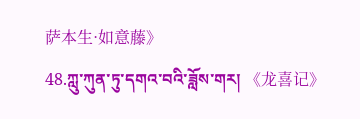萨本生·如意藤》
48.ཀླུ་ཀུན་ཏུ་དགའ་བའི་ཟློས་གར། 《龙喜记》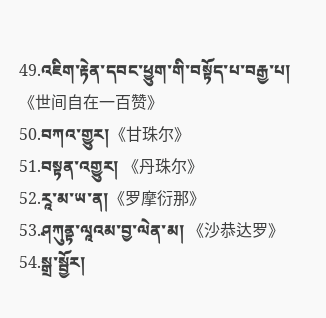49.འཇིག་རྟེན་དབང་ཕྱུག་གི་བསྟོད་པ་བརྒྱ་པ།《世间自在一百赞》
50.བཀའ་གྱུར།《甘珠尔》
51.བསྟན་འགྱུར། 《丹珠尔》
52.རཱ་མ་ཡ་ན།《罗摩衍那》
53.ཤཀུནྟ་ལཱའམ་བྱ་ལེན་མ། 《沙恭达罗》
54.སྒྲ་སྦྱོར།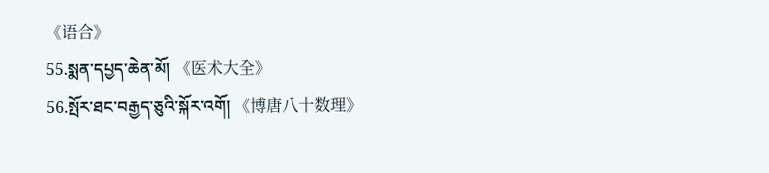《语合》
55.སྨན་དཔྱད་ཆེན་མོ། 《医术大全》
56.སྤོར་ཐང་བརྒྱད་ཅུའི་སྐོར་འགོ། 《博唐八十数理》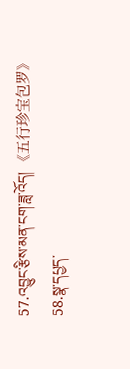57.འབྱུང་རྩིས་མན་ངག་ཟླ་འོད། 《五行珍宝包罗》
58.སྣ་དཔྱད་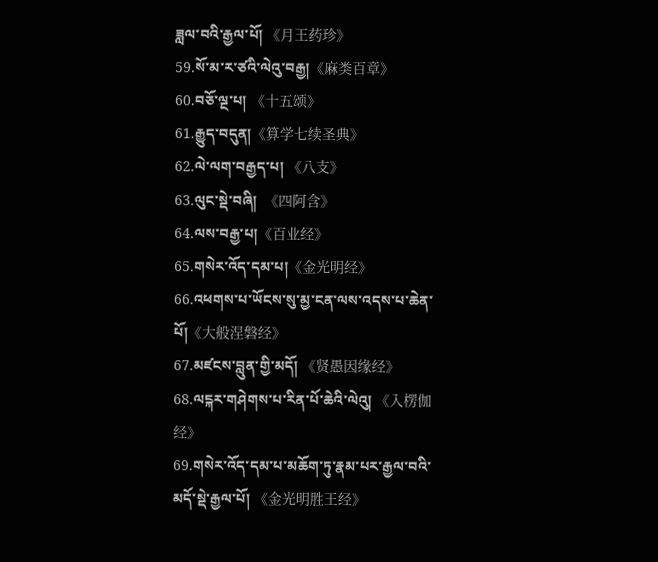ཟླལ་བའི་རྒྱལ་པོ། 《月王药珍》
59.སོ་མ་ར་ཙའི་ལེའུ་བརྒྱ།《麻类百章》
60.བཅོ་ལྔ་པ། 《十五颂》
61.རྒྱུད་བདུན།《算学七续圣典》
62.ལེ་ལག་བརྒྱད་པ། 《八支》
63.ལུང་སྡེ་བཞི།  《四阿含》
64.ལས་བརྒྱ་པ།《百业经》
65.གསེར་འོད་དམ་པ།《金光明经》
66.འཕགས་པ་ཡོངས་སུ་མྱ་ངན་ལས་འདས་པ་ཆེན་པོ།《大般涅磐经》
67.མཛངས་བླུན་གྱི་མདོ། 《贤愚因缘经》
68.ལངྐར་གཤེགས་པ་རིན་པོ་ཆེའི་ལེའུ། 《入楞伽经》
69.གསེར་འོད་དམ་པ་མཆོག་ཏུ་རྣམ་པར་རྒྱལ་བའི་མདོ་སྡེ་རྒྱལ་པོ། 《金光明胜王经》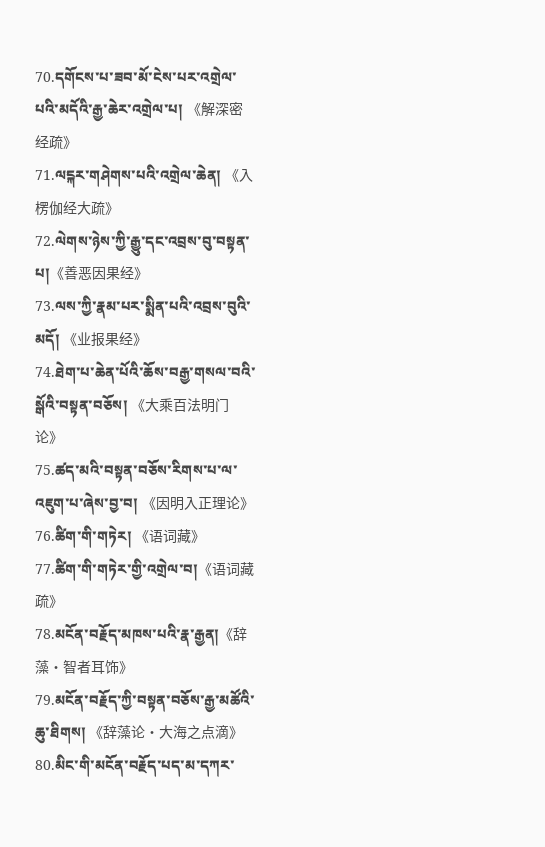70.དགོངས་པ་ཟབ་མོ་ངེས་པར་འགྲེལ་པའི་མདོའི་རྒྱ་ཆེར་འགྲེལ་པ། 《解深密经疏》
71.ལངྐར་གཤེགས་པའི་འགྲེལ་ཆེན། 《入楞伽经大疏》
72.ལེགས་ཉེས་ཀྱི་རྒྱུ་དང་འབྲས་བུ་བསྟན་པ།《善恶因果经》
73.ལས་ཀྱི་རྣམ་པར་སྨིན་པའི་འབྲས་བུའི་མདོ། 《业报果经》
74.ཐེག་པ་ཆེན་པོའི་ཆོས་བརྒྱ་གསལ་བའི་སྒོའི་བསྟན་བཅོས། 《大乘百法明门论》
75.ཚད་མའི་བསྟན་བཅོས་རིགས་པ་ལ་འཇུག་པ་ཞེས་བྱ་བ། 《因明入正理论》
76.ཚིག་གི་གཏེར། 《语词藏》
77.ཚིག་གི་གཏེར་གྱི་འགྲེལ་བ།《语词藏疏》
78.མངོན་བརྗོད་མཁས་པའི་རྣ་རྒྱན།《辞藻·智者耳饰》
79.མངོན་བརྗོད་ཀྱི་བསྟན་བཅོས་རྒྱ་མཚོའི་ཆུ་ཐིགས། 《辞藻论·大海之点滴》
80.མིང་གི་མངོན་བརྗོད་པད་མ་དཀར་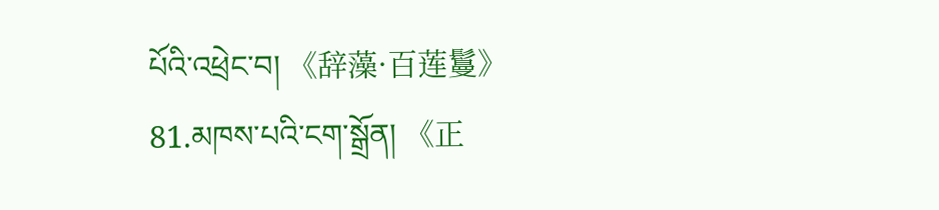པོའི་འཕྲེང་བ། 《辞藻·百莲鬘》
81.མཁས་པའི་ངག་སྒྲོན། 《正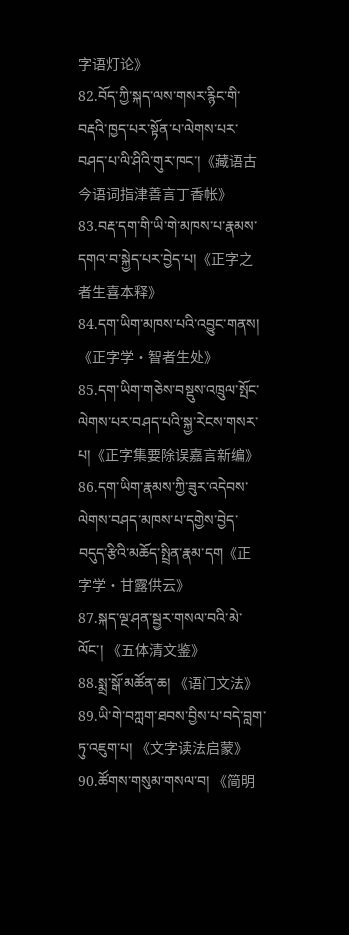字语灯论》
82.བོད་ཀྱི་སྐད་ལས་གསར་རྙིང་གི་བརྡའི་ཁྱད་པར་སྟོན་པ་ལེགས་པར་བཤད་པ་ལི་ཤིའི་གུར་ཁང་།《藏语古今语词指津善言丁香帐》
83.བརྡ་དག་གི་ཡི་གེ་མཁས་པ་རྣམས་དགའ་བ་སྐྱེད་པར་བྱེད་པ།《正字之者生喜本释》
84.དག་ཡིག་མཁས་པའི་འབྱུང་གནས། 《正字学·智者生处》
85.དག་ཡིག་གཅེས་བསྡུས་འཁྲུལ་སྤོང་ལེགས་པར་བཤད་པའི་སྐྱ་རེངས་གསར་པ།《正字集要除误嘉言新编》
86.དག་ཡིག་རྣམས་ཀྱི་ཟུར་འདེབས་ལེགས་བཤད་མཁས་པ་དགྱེས་བྱེད་བདུད་རྩིའི་མཆོད་སྤྲིན་རྣམ་དག《正字学·甘露供云》
87.སྐད་ལྔ་ཤན་སྦྱར་གསལ་བའི་མེ་ལོང་། 《五体清文鉴》
88.སྨྲ་སྒོ་མཚོན་ཆ། 《语门文法》
89.ཡི་གེ་བཀླག་ཐབས་བྱིས་པ་བདེ་བླག་ཏུ་འཇུག་པ། 《文字读法启蒙》
90.ཚོགས་གསུམ་གསལ་བ། 《简明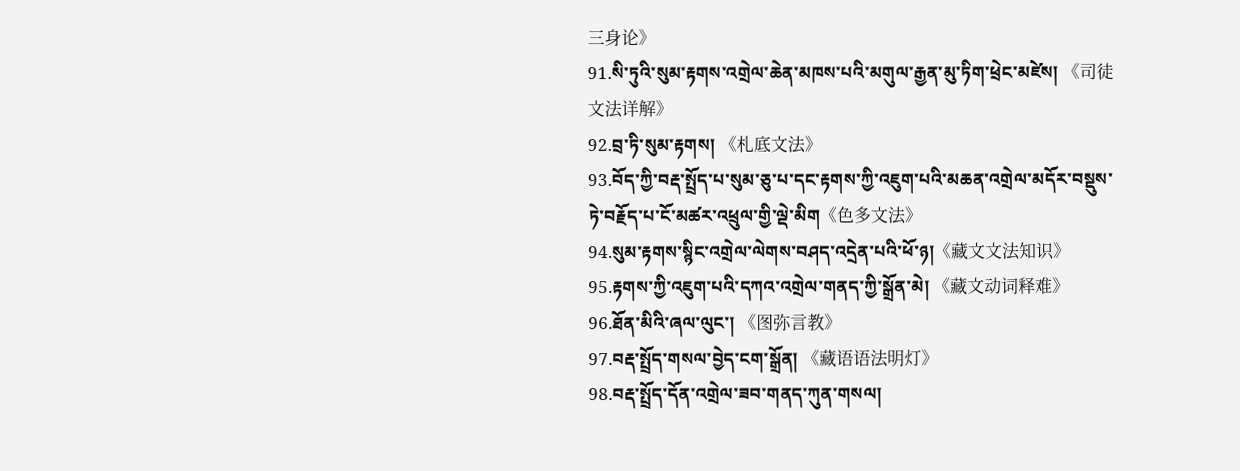三身论》
91.སི་ཏུའི་སུམ་རྟགས་འགྲེལ་ཆེན་མཁས་པའི་མགུལ་རྒྱན་མུ་ཏིག་ཕྲེང་མཛེས། 《司徒文法详解》
92.བྲ་ཏི་སུམ་རྟགས། 《札底文法》
93.བོད་ཀྱི་བརྡ་སྤྲོད་པ་སུམ་ཅུ་པ་དང་རྟགས་ཀྱི་འཇུག་པའི་མཆན་འགྲེལ་མདོར་བསྡུས་ཏེ་བརྗོད་པ་ངོ་མཚར་འཕྲུལ་གྱི་ལྡེ་མིག《色多文法》
94.སུམ་རྟགས་སྙིང་འགྲེལ་ལེགས་བཤད་འདྲེན་པའི་ཕོ་ཉ།《藏文文法知识》
95.རྟགས་ཀྱི་འཇུག་པའི་དཀའ་འགྲེལ་གནད་ཀྱི་སྒྲོན་མེ། 《藏文动词释难》
96.ཐོན་མིའི་ཞལ་ལུང་། 《图弥言教》
97.བརྡ་སྤྲོད་གསལ་བྱེད་ངག་སྒྲོན། 《藏语语法明灯》
98.བརྡ་སྤྲོད་དོན་འགྲེལ་ཟབ་གནད་ཀུན་གསལ།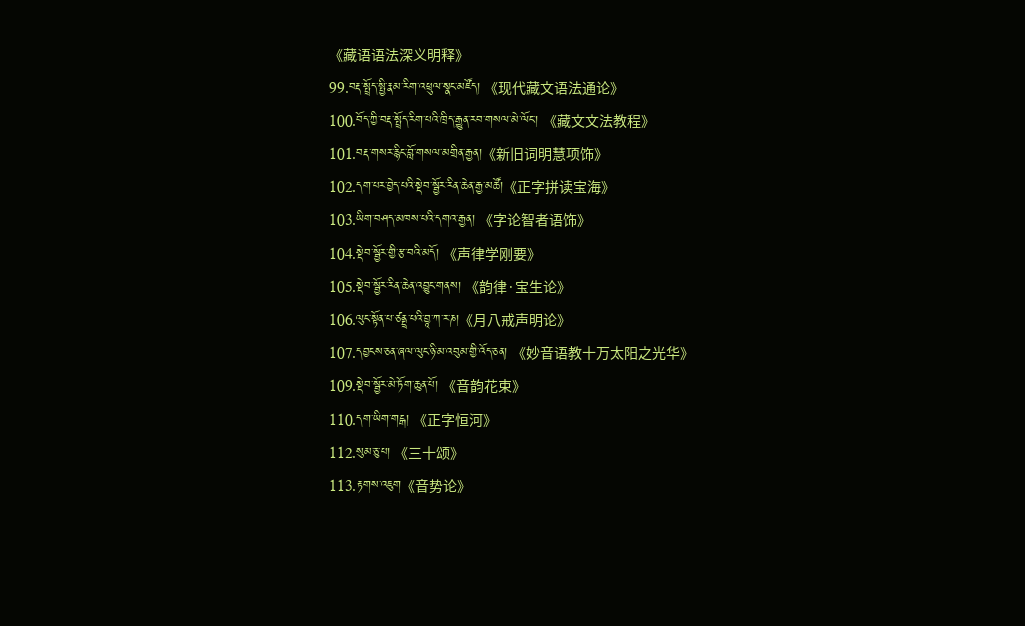《藏语语法深义明释》
99.བརྡ་སྤྲོད་སྤྱི་རྣམ་རིག་འཕྲུལ་སྣང་མཛོད། 《现代藏文语法通论》
100.བོད་ཀྱི་བརྡ་སྤྲོད་རིག་པའི་ཁྲིད་རྒྱུན་རབ་གསལ་མེ་ལོང་། 《藏文文法教程》
101.བརྡ་གསར་རྙིང་བློ་གསལ་མགྲིན་རྒྱན།《新旧词明慧项饰》
102.དག་པར་བྱེད་པའི་སྡེབ་སྦྱོར་རིན་ཆེན་རྒྱ་མཚོ།《正字拼读宝海》
103.ཡིག་བཤད་མཁས་པའི་དགའ་རྒྱན། 《字论智者语饰》
104.སྡེབ་སྦྱོར་གྱི་རྩ་བའི་མདོ། 《声律学刚要》
105.སྡེབ་སྦྱོར་རིན་ཆེན་འབྱུང་གནས། 《韵律·宝生论》
106.ལུང་སྟོན་པ་ཙནྡྲ་པའི་བྱཱ་ཀ་ར་ཎ།《月八戒声明论》
107.དབྱངས་ཅན་ཞལ་ལུང་ཉི་མ་འབུམ་གྱི་འོད་ཅན། 《妙音语教十万太阳之光华》
109.སྡེབ་སྦྱོར་མེ་ཏོག་ཆུན་པོ། 《音韵花束》
110.དག་ཡིག་གངྒ། 《正字恒河》
112.སུམ་ཅུ་པ། 《三十颂》
113.རྟགས་འཇུག《音势论》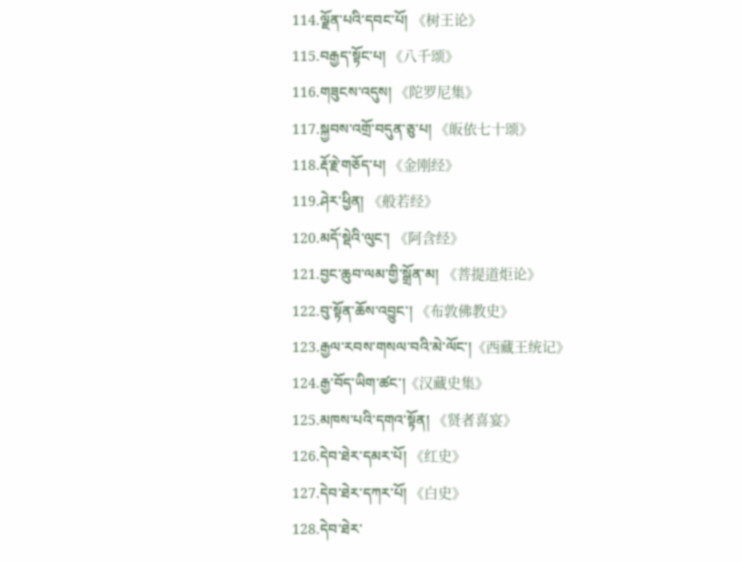114.ལྗོན་པའི་དབང་པོ། 《树王论》
115.བརྒྱད་སྟོང་པ། 《八千颂》
116.གཟུངས་འདུས། 《陀罗尼集》
117.སྐྱབས་འགྲོ་བདུན་ཅུ་པ། 《皈依七十颂》
118.རྡོ་རྗེ་གཅོད་པ། 《金刚经》
119.ཤེར་ཕྱིན། 《般若经》
120.མདོ་སྡེའི་ལུང་། 《阿含经》
121.བྱང་ཆུབ་ལམ་གྱི་སྒྲོན་མ། 《菩提道炬论》
122.བུ་སྟོན་ཆོས་འབྱུང་། 《布敦佛教史》
123.རྒྱལ་རབས་གསལ་བའི་མེ་ལོང་།《西藏王统记》
124.རྒྱ་བོད་ཡིག་ཚང་།《汉藏史集》
125.མཁས་པའི་དགའ་སྟོན། 《贤者喜宴》
126.དེབ་ཐེར་དམར་པོ། 《红史》
127.དེབ་ཐེར་དཀར་པོ། 《白史》
128.དེབ་ཐེར་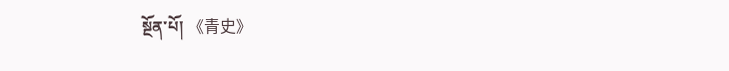སྔོན་པོ། 《青史》